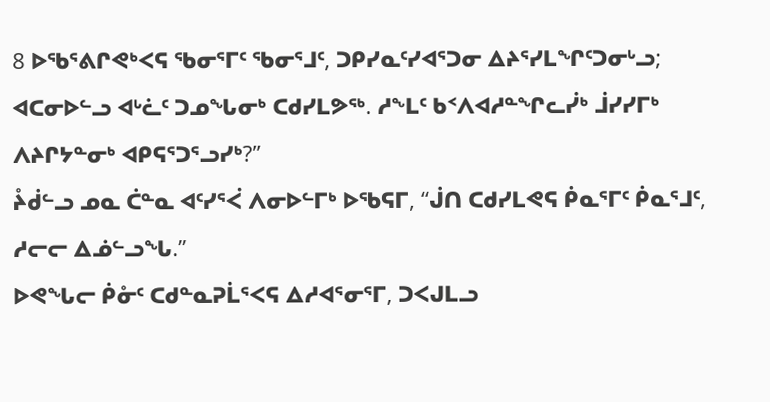8 ᐅᖃᕐᕕᒋᕙᒃᐸᕋ ᖃᓂᕐᒥᑦ ᖃᓂᕐᒧᑦ, ᑐᑭᓯᓇᑦᓯᐊᕐᑐᓂ ᐃᔨᕐᓯᒪᖏᑦᑐᓂᒡᓗ; ᐊᑕᓂᐅᓪᓗ ᐊᒡᓛᑦ ᑐᓄᖓᓂᒃ ᑕᑯᓯᒪᕗᖅ. ᓱᖕᒪᑦ ᑲᑉᐱᐊᓱᓐᖏᓚᓰᒃ ᒨᓯᓯᒥᒃ ᐱᔨᒋᔭᓐᓂᒃ ᐊᑭᕋᕐᑐᕐᓗᓯᒃ?”
ᔧᑰᓪᓗ ᓄᓇ ᑖᓐᓇ ᐊᑦᓯᕐᐹ ᐱᓂᐅᓪᒥᒃ ᐅᖃᕋᒥ, “ᒎᑎ ᑕᑯᓯᒪᕙᕋ ᑮᓇᕐᒥᑦ ᑮᓇᕐᒧᑦ, ᓱᓕᓕ ᐃᓅᓪᓗᖓ.”
ᐅᕙᖓᓕ ᑮᓁᑦ ᑕᑯᓐᓇᕈᒫᕐᐸᕋ ᐃᓱᐊᕐᓂᕐᒥ, ᑐᐸᒍᒪᓗ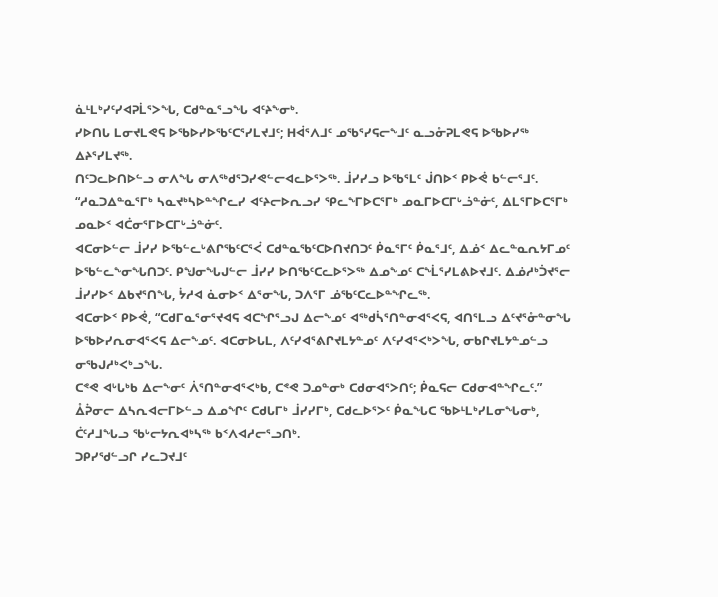ᓈᒻᒪᒃᓯᑦᓯᐊᕈᒫᕐᐳᖓ, ᑕᑯᓐᓇᕐᓗᖓ ᐊᑦᔨᖕᓂᒃ.
ᓯᐅᑎᒐ ᒪᓂᔪᒪᕙᕋ ᐅᖃᐅᓯᐅᖃᑦᑕᕐᓯᒪᔪᒧᑦ; ᕼᐋᕐᐱᒧᑦ ᓄᖃᕐᓯᕋᓕᖕᒧᑦ ᓇᓗᓁᕈᒪᕙᕋ ᐅᖃᐅᓯᖅ ᐃᔨᕐᓯᒪᔪᖅ.
ᑎᑦᑐᓚᐅᑎᐅᓪᓗ ᓂᐱᖓ ᓂᐱᖅᑯᕐᑐᓯᕙᓪᓕᐊᓚᐅᕐᐳᖅ. ᒨᓯᓯᓗ ᐅᖃᕐᒪᑦ ᒎᑎᐅᑉ ᑭᐅᕚ ᑲᓪᓕᕐᒧᑦ.
“ᓱᓇᑐᐃᓐᓇᕐᒥᒃ ᓴᓇᔪᒃᓴᐅᓐᖏᓚᓯ ᐊᑦᔨᓕᐅᕆᓗᓯ ᕿᓚᖕᒥᐅᑕᕐᒥᒃ ᓄᓇᒥᐅᑕᒥᒡᓘᓐᓃᑦ, ᐃᒪᕐᒥᐅᑕᕐᒥᒃ ᓄᓇᐅᑉ ᐊᑖᓂᕐᒥᐅᑕᒥᒡᓘᓐᓃᑦ.
ᐊᑕᓂᐅᓪᓕ ᒨᓯᓯ ᐅᖃᓪᓚᒡᕕᒋᖃᑦᑕᕐᐹ ᑕᑯᓐᓇᖃᑦᑕᐅᑎᔪᑎᑐᑦ ᑮᓇᕐᒥᑦ ᑮᓇᕐᒧᑦ, ᐃᓅᑉ ᐃᓚᓐᓇᕆᔭᒥᓄᑦ ᐅᖃᓪᓚᖕᓂᖓᑎᑐᑦ. ᑭᖑᓂᖓᒍᓪᓕ ᒨᓯᓯ ᐅᑎᖃᑦᑕᓚᐅᕐᐳᖅ ᐃᓄᖕᓄᑦ ᑕᖕᒫᕐᓯᒪᕕᐅᔪᒧᑦ. ᐃᓅᓱᒃᑑᔪᕐᓕ ᒨᓯᓯᐅᑉ ᐃᑲᔪᕐᑎᖓ, ᔮᓱᐊ ᓈᓂᐅᑉ ᐃᕐᓂᖓ, ᑐᐱᕐᒥ ᓅᖃᑦᑕᓚᐅᓐᖏᓚᖅ.
ᐊᑕᓂᐅᑉ ᑭᐅᕚ, “ᑕᑯᒥᓇᕐᓂᕐᔪᐊᕋ ᐊᑕᖏᕐᓗᒍ ᐃᓕᖕᓄᑦ ᐊᖅᑯᓵᕐᑎᓐᓂᐊᕐᐸᕋ, ᐊᑎᕐᒪᓗ ᐃᑦᔪᕐᓁᓐᓂᖓ ᐅᖃᐅᓯᕆᓂᐊᕐᐸᕋ ᐃᓕᖕᓄᑦ. ᐊᑕᓂᐅᒐᒪ, ᐱᑦᓯᐊᕐᕕᒋᔪᒪᔭᓐᓄᑦ ᐱᑦᓯᐊᕐᐸᒃᐳᖓ, ᓂᑲᒋᔪᒪᔭᓐᓄᓪᓗ ᓂᖃᒍᓱᒃᐸᒃᓗᖓ.
ᑕᕝᕙ ᐊᒡᒐᒃᑲ ᐃᓕᖕᓂᑦ ᐲᕐᑎᓐᓂᐊᕐᐸᒃᑲ, ᑕᕝᕙ ᑐᓄᓐᓂᒃ ᑕᑯᓂᐊᕐᐳᑎᑦ; ᑮᓇᕋᓕ ᑕᑯᓂᐊᓐᖏᓚᑦ.”
ᐂᕉᓂᓕ ᐃᓴᕆᐊᓕᒥᐅᓪᓗ ᐃᓄᖏᑦ ᑕᑯᒐᒥᒃ ᒨᓯᓯᒥᒃ, ᑕᑯᓚᐅᕐᐳᑦ ᑮᓇᖓᑕ ᖃᐅᒻᒪᒃᓯᒪᓂᖓᓂᒃ, ᑖᑦᓱᒧᖓᓗ ᖃᒡᓕᔭᕆᐊᒃᓴᖅ ᑲᑉᐱᐊᓱᓕᕐᓗᑎᒃ.
ᑐᑭᓯᖁᓪᓗᒋ ᓯᓚᑐᔪᒧᑦ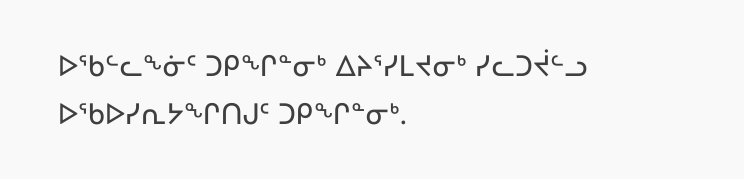ᐅᖃᓪᓚᖕᓃᑦ ᑐᑭᖏᓐᓂᒃ ᐃᔨᕐᓯᒪᔪᓂᒃ ᓯᓚᑐᔫᓪᓗ ᐅᖃᐅᓯᕆᔭᖏᑎᒍᑦ ᑐᑭᖏᓐᓂᒃ.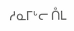ᓱᓇᒥᒡᓕ ᑍᒪ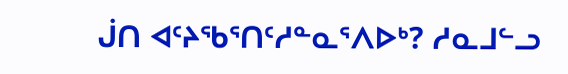ᒎᑎ ᐊᑦᔨᖃᕐᑎᑦᓱᓐᓇᕐᐱᐅᒃ? ᓱᓇᒧᓪᓗ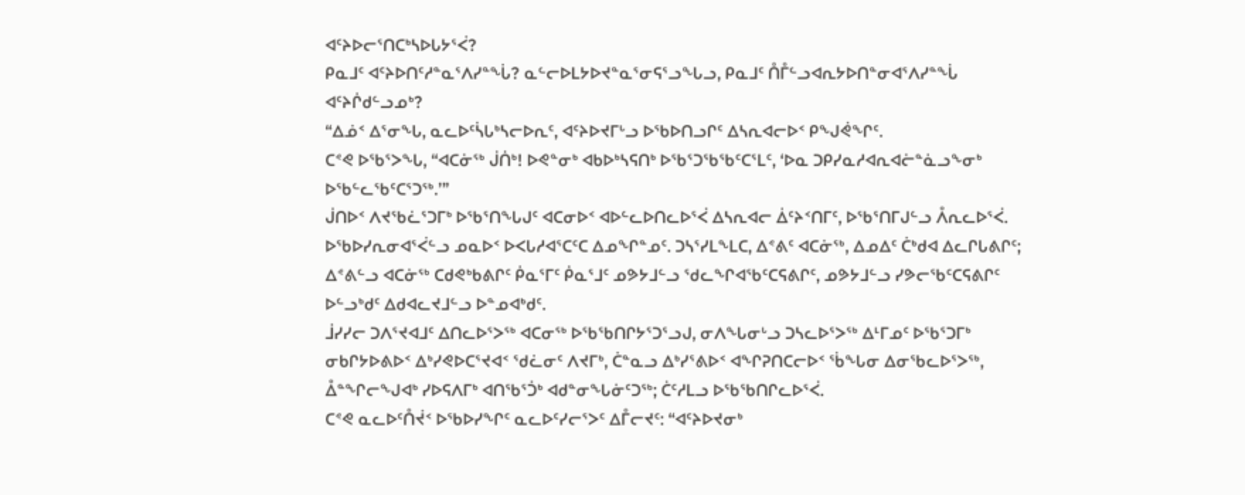ᐊᑦᔨᐅᓕᕐᑎᑕᒃᓴᐅᒐᔭᕐᐹ?
ᑭᓇᒧᑦ ᐊᑦᔨᐅᑎᑦᓱᓐᓇᕐᐱᓯᓐᖔ? ᓇᓪᓕᐅᒪᔭᐅᔪᓐᓇᕐᓂᕋᕐᓗᖓᓗ, ᑭᓇᒧᑦ ᑍᒤᓪᓗᐊᕆᔭᐅᑎᓐᓂᐊᕐᐱᓯᓐᖔ ᐊᑦᔨᒌᑯᓪᓗᓄᒃ?
“ᐃᓅᑉ ᐃᕐᓂᖓ, ᓇᓚᐅᑦᓵᒐᒃᓴᓕᐅᕆᑦ, ᐊᑦᔨᐅᔪᒥᒡᓗ ᐅᖃᐅᑎᓗᒋᑦ ᐃᓴᕆᐊᓕᐅᑉ ᑭᖑᕚᖏᑦ.
ᑕᕝᕙ ᐅᖃᕐᐳᖓ, “ᐊᑕᓃᖅ ᒎᑏᒃ! ᐅᕙᓐᓂᒃ ᐊᑲᐅᒃᓴᕋᑎᒃ ᐅᖃᕐᑐᖃᖃᑦᑕᕐᒪᑦ, ‘ᐅᓇ ᑐᑭᓯᓇᓱᐊᕆᐊᓖᓐᓈᓗᖕᓂᒃ ᐅᖃᓪᓚᖃᑦᑕᕐᑐᖅ.’”
ᒎᑎᐅᑉ ᐱᔪᖃᓛᕐᑐᒥᒃ ᐅᖃᕐᑎᖓᒍᑦ ᐊᑕᓂᐅᑉ ᐊᐅᓪᓚᐅᑎᓚᐅᕐᐹ ᐃᓴᕆᐊᓕ ᐄᑦᔨᑉᑎᒥᑦ, ᐅᖃᕐᑎᒥᒍᓪᓗ ᐰᕆᓚᐅᕐᐹ.
ᐅᖃᐅᓯᕆᓂᐊᕐᐹᓪᓗ ᓄᓇᐅᑉ ᐅᐸᒐᓱᐊᕐᑕᑦᑕ ᐃᓄᖏᓐᓄᑦ. ᑐᓴᕐᓯᒪᖕᒪᑕ, ᐃᕝᕕᑦ ᐊᑕᓃᖅ, ᐃᓄᐃᑦ ᑖᒃᑯᐊ ᐃᓚᒋᒐᕕᒋᑦ; ᐃᕝᕕᓪᓗ ᐊᑕᓃᖅ ᑕᑯᕙᒃᑲᕕᒋᑦ ᑮᓇᕐᒥᑦ ᑮᓇᕐᒧᑦ ᓄᕗᔭᒧᓪᓗ ᖁᓚᖏᐊᖃᑦᑕᕋᕕᒋᑦ, ᓄᕗᔭᒧᓪᓗ ᓯᕗᓕᖃᑦᑕᕋᕕᒋᑦ ᐅᓪᓗᒃᑯᑦ ᐃᑯᐊᓚᔪᒧᓪᓗ ᐅᓐᓄᐊᒃᑯᑦ.
ᒨᓯᓯᓕ ᑐᐱᕐᔪᐊᒧᑦ ᐃᑎᓚᐅᕐᐳᖅ ᐊᑕᓂᖅ ᐅᖃᖃᑎᒋᔭᕐᑐᕐᓗᒍ, ᓂᐱᖓᓂᒡᓗ ᑐᓴᓚᐅᕐᐳᖅ ᐃᒻᒥᓄᑦ ᐅᖃᕐᑐᒥᒃ ᓂᑲᒋᔭᐅᕕᐅᑉ ᐃᒃᓯᕙᐅᑕᕐᔪᐊᑉ ᖁᓛᓂᑦ ᐱᔪᒥᒃ, ᑖᓐᓇᓗ ᐃᒃᓯᕐᕕᐅᑉ ᐊᖏᕈᑎᑕᓕᐅᑉ ᖄᖓᓂ ᐃᓂᖃᓚᐅᕐᐳᖅ, ᐂᓐᖏᓕᖑᐊᒃ ᓯᐅᕋᐱᒥᒃ ᐊᑎᖃᕐᑑᒃ ᐊᑯᓐᓂᖓᓃᑦᑐᖅ; ᑖᑦᓱᒪᓗ ᐅᖃᖃᑎᒋᓚᐅᕐᐹ.
ᑕᕝᕙ ᓇᓚᐅᑦᑍᔫᑉ ᐅᖃᐅᓯᖏᑦ ᓇᓚᐅᑦᓯᓕᕐᐳᑦ ᐃᒤᓕᔪᑦ: “ᐊᑦᔨᐅᔪᓂᒃ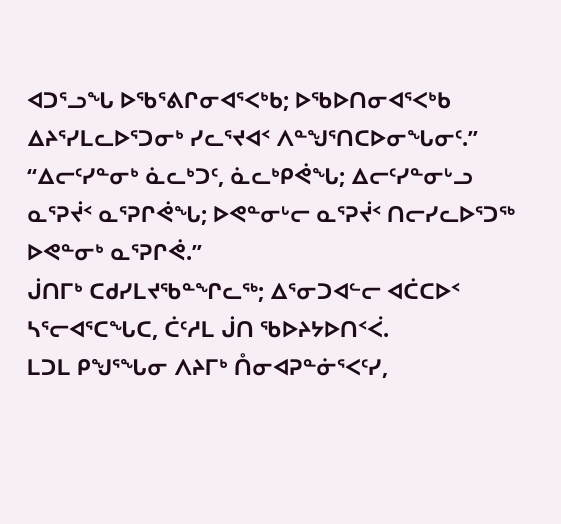ᐊᑐᕐᓗᖓ ᐅᖃᕐᕕᒋᓂᐊᕐᐸᒃᑲ; ᐅᖃᐅᑎᓂᐊᕐᐸᒃᑲ ᐃᔨᕐᓯᒪᓚᐅᕐᑐᓂᒃ ᓯᓚᕐᔪᐊᑉ ᐱᓐᖑᕐᑎᑕᐅᓂᖓᓂᑦ.”
“ᐃᓕᑦᓯᓐᓂᒃ ᓈᓚᒃᑐᑦ, ᓈᓚᒃᑭᕚᖓ; ᐃᓕᑦᓯᓐᓂᒡᓗ ᓇᕐᕈᔫᑉ ᓇᕐᕈᒋᕚᖓ; ᐅᕙᓐᓂᒡᓕ ᓇᕐᕈᔫᑉ ᑎᓕᓯᓚᐅᕐᑐᖅ ᐅᕙᓐᓂᒃ ᓇᕐᕈᒋᕚ.”
ᒎᑎᒥᒃ ᑕᑯᓯᒪᔪᖃᓐᖏᓚᖅ; ᐃᕐᓂᑐᐊᓪᓕ ᐊᑖᑕᐅᑉ ᓴᕐᓕᐊᕐᑕᖓᑕ, ᑖᑦᓱᒪ ᒎᑎ ᖃᐅᔨᔭᐅᑎᑉᐹ.
ᒪᑐᒪ ᑭᖑᕐᖓᓂ ᐱᔨᒥᒃ ᑍᓂᐊᕈᓐᓃᕐᐸᑦᓯ,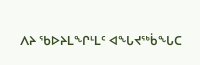ᐱᔨ ᖃᐅᔨᒪᖏᒻᒪᑦ ᐊᖓᔪᖅᑳᖓᑕ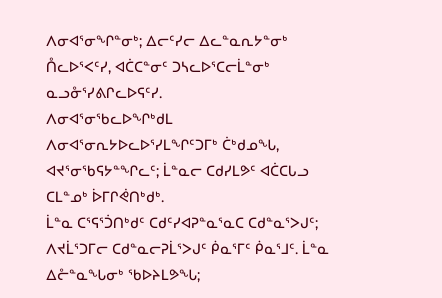ᐱᓂᐊᕐᓂᖏᓐᓂᒃ; ᐃᓕᑦᓯᓕ ᐃᓚᓐᓇᕆᔭᓐᓂᒃ ᑍᓚᐅᕐᐸᑦᓯ, ᐊᑖᑕᓐᓂᑦ ᑐᓴᓚᐅᕐᑕᓕᒫᓐᓂᒃ ᓇᓗᓁᕐᓯᕕᒋᓚᐅᕋᑦᓯ.
ᐱᓂᐊᕐᓂᖃᓚᐅᖏᒃᑯᒪ ᐱᓂᐊᕐᓂᕆᔭᐅᓚᐅᕐᓯᒪᖏᑦᑐᒥᒃ ᑖᒃᑯᓄᖓ, ᐊᔪᕐᓂᖃᕋᔭᓐᖏᓚᑦ; ᒫᓐᓇᓕ ᑕᑯᓯᒪᕗᑦ ᐊᑖᑕᒐᓗ ᑕᒪᓐᓄᒃ ᐆᒥᒋᕚᑎᒃᑯᒃ.
ᒫᓐᓇ ᑕᕐᕋᕐᑑᑎᒃᑯᑦ ᑕᑯᑦᓯᐊᕈᓐᓇᕐᓇᑕ ᑕᑯᓐᓇᕐᐳᒍᑦ; ᐱᔪᒫᕐᑐᒥᓕ ᑕᑯᓐᓇᓕᕈᒫᕐᐳᒍᑦ ᑮᓇᕐᒥᑦ ᑮᓇᕐᒧᑦ. ᒫᓐᓇ ᐃᓔᓐᓇᖓᓂᒃ ᖃᐅᔨᒪᕗᖓ;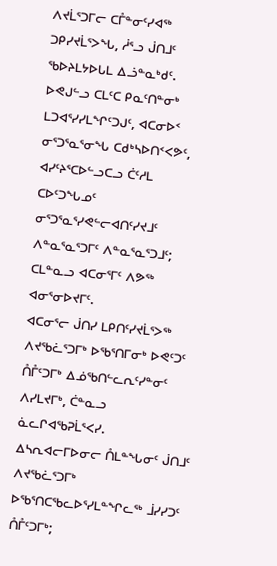ᐱᔪᒫᕐᑐᒥᓕ ᑕᒤᓐᓂᑦᓯᐊᖅ ᑐᑭᓯᔪᒫᕐᐳᖓ, ᓲᕐᓗ ᒎᑎᒧᑦ ᖃᐅᔨᒪᔭᐅᒐᒪ ᐃᓘᓐᓇᒃᑯᑦ.
ᐅᕙᒍᓪᓗ ᑕᒪᑦᑕ ᑭᓇᑦᑎᓐᓂᒃ ᒪᑐᐊᕐᓯᓯᒪᖏᑦᑐᒍᑦ, ᐊᑕᓂᐅᑉ ᓂᕐᑐᕐᓇᕐᓂᖓ ᑕᑯᒃᓴᐅᑎᑉᐸᕗᑦ, ᐊᓯᑦᔨᕐᑕᐅᓪᓗᑕᓗ ᑖᑦᓱᒪ ᑕᐅᑦᑐᖓᓄᑦ ᓂᕐᑐᕐᓇᕐᓯᕙᓪᓕᐊᑎᑦᓯᔪᒧᑦ ᐱᓐᓇᕐᓇᕐᑐᒥᑦ ᐱᓐᓇᕐᓇᕐᑐᒧᑦ; ᑕᒪᓐᓇᓗ ᐊᑕᓂᕐᒥᑦ ᐱᕗᖅ ᐊᓂᕐᓂᐅᔪᒥᑦ.
ᐊᑕᓂᕐᓕ ᒎᑎᓯ ᒪᑭᑎᑦᓯᔪᒫᕐᐳᖅ ᐱᔪᖃᓛᕐᑐᒥᒃ ᐅᖃᕐᑎᒥᓂᒃ ᐅᕙᑦᑐᑦ ᑍᒤᑦᑐᒥᒃ ᐃᓅᖃᑎᓪᓚᕆᑦᓯᓐᓂᑦ ᐱᓯᒪᔪᒥᒃ, ᑖᓐᓇᓗ ᓈᓚᒋᐊᖃᕈᒫᕐᐸᓯ.
ᐃᓴᕆᐊᓕᒥᐅᓂᓕ ᑍᒪᓐᖓᓂᑦ ᒎᑎᒧᑦ ᐱᔪᖃᓛᕐᑐᒥᒃ ᐅᖃᕐᑎᑕᖃᓚᐅᕐᓯᒪᓐᖏᓚᖅ ᒨᓯᓯᑐᑦ ᑍᒤᑦᑐᒥᒃ;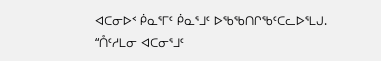ᐊᑕᓂᐅᑉ ᑮᓇᕐᒥᑦ ᑮᓇᕐᒧᑦ ᐅᖃᖃᑎᒋᖃᑦᑕᓚᐅᕐᒪᒍ.
“ᑍᑦᓱᒪᓂ ᐊᑕᓂᕐᒧᑦ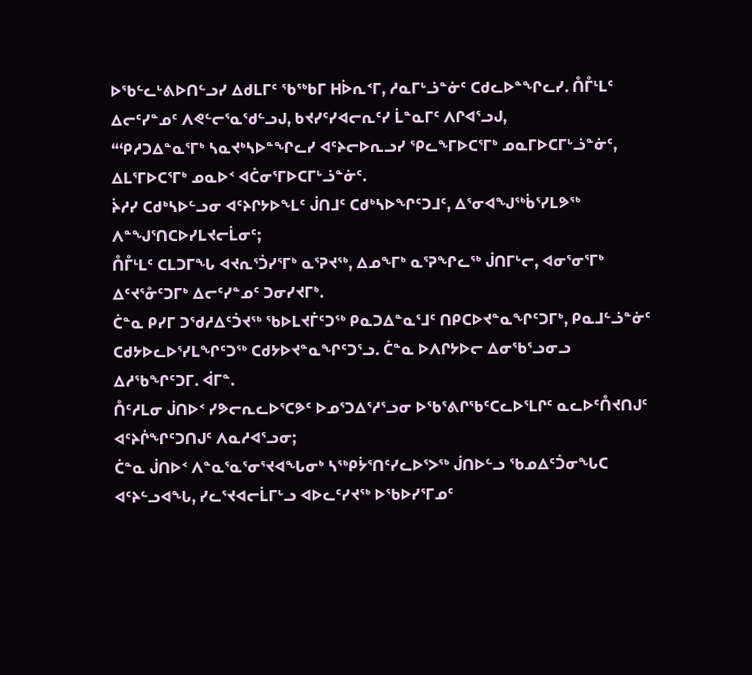ᐅᖃᓪᓚᒡᕕᐅᑎᓪᓗᓯ ᐃᑯᒪᒥᑦ ᖃᖅᑲᒥ ᕼᐆᕆᑉᒥ, ᓱᓇᒥᒡᓘᓐᓃᑦ ᑕᑯᓚᐅᓐᖏᓚᓯ. ᑍᒤᒻᒪᑦ ᐃᓕᑦᓯᓐᓄᑦ ᐱᕙᓪᓕᕐᓇᖁᓪᓗᒍ, ᑲᔪᓯᑦᓯᐊᓕᕆᑦᓯ ᒫᓐᓇᒥᑦ ᐱᒋᐊᕐᓗᒍ,
“‘ᑭᓱᑐᐃᓐᓇᕐᒥᒃ ᓴᓇᔪᒃᓴᐅᓐᖏᓚᓯ ᐊᑦᔨᓕᐅᕆᓗᓯ ᕿᓚᖕᒥᐅᑕᕐᒥᒃ ᓄᓇᒥᐅᑕᒥᒡᓘᓐᓃᑦ, ᐃᒪᕐᒥᐅᑕᕐᒥᒃ ᓄᓇᐅᑉ ᐊᑖᓂᕐᒥᐅᑕᒥᒡᓘᓐᓃᑦ.
ᔩᓱᓯ ᑕᑯᒃᓴᐅᓪᓗᓂ ᐊᑦᔨᒋᔭᐅᖕᒪᑦ ᒎᑎᒧᑦ ᑕᑯᒃᓴᐅᖏᑦᑐᒧᑦ, ᐃᕐᓂᐊᖑᖅᑳᕐᓯᒪᕗᖅ ᐱᓐᖑᕐᑎᑕᐅᓯᒪᔪᓕᒫᓂᑦ;
ᑍᒤᒻᒪᑦ ᑕᒪᑐᒥᖓ ᐊᔪᕆᕐᑑᓯᕐᒥᒃ ᓇᕐᕈᔪᖅ, ᐃᓄᖕᒥᒃ ᓇᕐᕈᖏᓚᖅ ᒎᑎᒥᒡᓕ, ᐊᓂᕐᓂᕐᒥᒃ ᐃᑦᔪᕐᓁᑦᑐᒥᒃ ᐃᓕᑦᓯᓐᓄᑦ ᑐᓂᓯᔪᒥᒃ.
ᑖᓐᓇ ᑭᓯᒥ ᑐᖁᓱᐃᑦᑑᔪᖅ ᖃᐅᒪᔪᒦᑦᑐᖅ ᑭᓇᑐᐃᓐᓇᕐᒧᑦ ᑎᑭᑕᐅᔪᓐᓇᖏᑦᑐᒥᒃ, ᑭᓇᒧᓪᓘᓐᓃᑦ ᑕᑯᔭᐅᓚᐅᕐᓯᒪᖏᑦᑐᖅ ᑕᑯᔭᐅᔪᓐᓇᖏᑦᑐᕐᓗ. ᑖᓐᓇ ᐅᐱᒋᔭᐅᓕ ᐃᓂᖃᕐᓗᓂᓗ ᐃᓱᖃᖏᑦᑐᒥ. ᐋᒥᓐ.
ᑍᑦᓱᒪᓂ ᒎᑎᐅᑉ ᓯᕗᓕᕆᓚᐅᕐᑕᕗᑦ ᐅᓄᕐᑐᐃᕐᓱᕐᓗᓂ ᐅᖃᕐᕕᒋᖃᑦᑕᓚᐅᕐᒪᒋᑦ ᓇᓚᐅᑦᑍᔪᑎᒍᑦ ᐊᑦᔨᒌᖏᑦᑐᑎᒍᑦ ᐱᓇᓱᐊᕐᓗᓂ;
ᑖᓐᓇ ᒎᑎᐅᑉ ᐱᓐᓇᕐᓇᕐᓂᕐᔪᐊᖓᓂᒃ ᓴᖅᑭᔮᕐᑎᑦᓯᓚᐅᕐᐳᖅ ᒎᑎᐅᓪᓗ ᖃᓄᐃᑦᑑᓂᖓᑕ ᐊᑦᔨᓪᓗᐊᖓ, ᓯᓚᕐᔪᐊᓕᒫᒥᒡᓗ ᐊᐅᓚᑦᓯᔪᖅ ᐅᖃᐅᓯᕐᒥᓄᑦ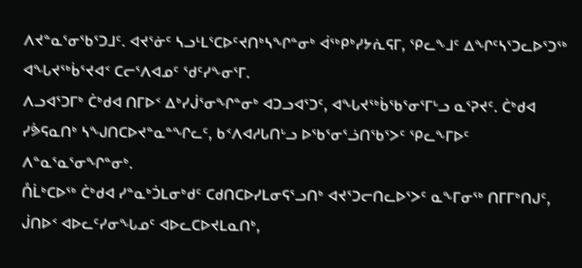ᐱᔪᓐᓇᕐᓂᖃᕐᑐᒧᑦ. ᐊᔪᕐᓃᑦ ᓴᓗᒻᒪᕐᑕᐅᑦᔪᑎᒃᓴᖏᓐᓂᒃ ᐋᖅᑭᒃᓯᔭᕇᕋᒥ, ᕿᓚᖕᒧᑦ ᐃᖏᑦᓴᕐᑐᓚᐅᕐᑐᖅ ᐊᖓᔪᖅᑳᕐᔪᐊᑉ ᑕᓕᕐᐱᐊᓄᑦ ᖁᑦᓯᖕᓂᕐᒥ.
ᐱᓗᐊᕐᑐᒥᒃ ᑖᒃᑯᐊ ᑎᒥᐅᑉ ᐃᒃᓯᒎᕐᓂᖏᓐᓂᒃ ᐊᑐᓗᐊᕐᑐᑦ, ᐊᖓᔪᖅᑳᖃᕐᓂᕐᒥᒡᓗ ᓇᕐᕈᔪᑦ. ᑖᒃᑯᐊ ᓯᕘᕋᓇᑎᒃ ᓴᖑᑎᑕᐅᔪᓐᓇᓐᖏᓚᑦ, ᑲᑉᐱᐊᓱᒐᑎᒡᓗ ᐅᖃᕐᓂᕐᓘᑎᖃᕐᐳᑦ ᕿᓚᖕᒥᐅᑦ ᐱᓐᓇᕐᓇᕐᓂᖏᓐᓂᒃ.
ᑍᒫᒃᑕᐅᖅ ᑖᒃᑯᐊ ᓯᓐᓇᒃᑑᒪᓂᒃᑯᑦ ᑕᑯᑎᑕᐅᓯᒪᓂᕋᕐᓗᑎᒃ ᐊᔪᕐᑐᓕᑎᓚᐅᕐᐳᑦ ᓇᖕᒥᓂᖅ ᑎᒥᒥᒃᑎᒍᑦ, ᒎᑎᐅᑉ ᐊᐅᓚᑦᓯᓂᖓᓄᑦ ᐊᐅᓚᑕᐅᔪᒪᓇᑎᒃ,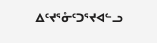ᐃᑦᔪᕐᓁᑦᑐᕐᔪᐊᓪᓗ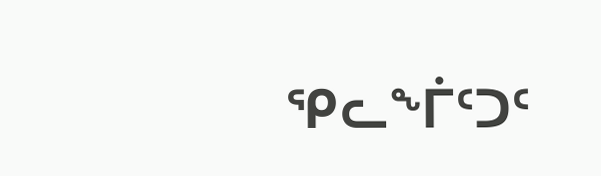ᕿᓚᖕᒦᑦᑐᑦ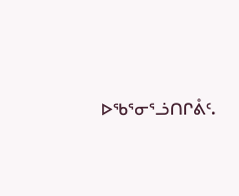ᐅᖃᕐᓂᕐᓘᑎᒋᕔᑦ.